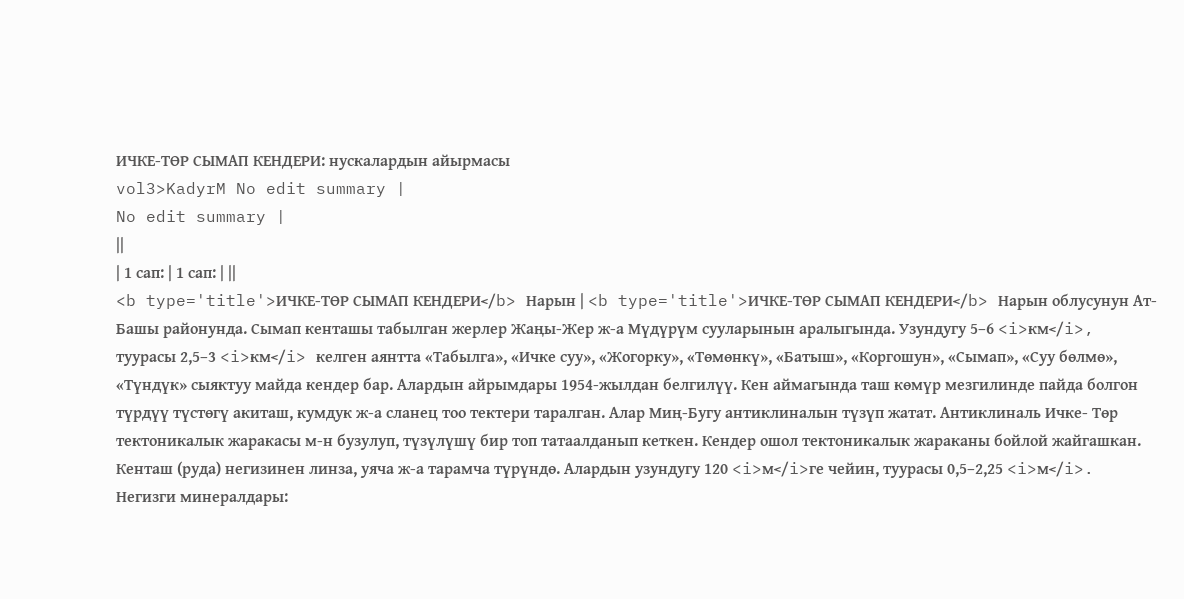ИЧКЕ-ТӨР СЫМАП КЕНДЕРИ: нускалардын айырмасы
vol3>KadyrM No edit summary |
No edit summary |
||
| 1 сап: | 1 сап: | ||
<b type='title'>ИЧКЕ-ТӨР СЫМАП КЕНДЕРИ</b> Нарын | <b type='title'>ИЧКЕ-ТӨР СЫМАП КЕНДЕРИ</b> Нарын облусунун Ат-Башы районунда. Сымап кенташы табылган жерлер Жаңы-Жер ж-а Мүдүрүм сууларынын аралыгында. Узундугу 5–6 <i>км</i>, туурасы 2,5–3 <i>км</i> келген аянтта «Табылга», «Ичке суу», «Жогорку», «Төмөнкү», «Батыш», «Коргошун», «Сымап», «Суу бөлмө», «Түндүк» сыяктуу майда кендер бар. Алардын айрымдары 1954-жылдан белгилүү. Кен аймагында таш көмүр мезгилинде пайда болгон түрдүү түстөгү акиташ, кумдук ж-а сланец тоо тектери таралган. Алар Миң-Бугу антиклиналын түзүп жатат. Антиклиналь Ичке- Төр тектоникалык жаракасы м-н бузулуп, түзүлүшү бир топ татаалданып кеткен. Кендер ошол тектоникалык жараканы бойлой жайгашкан. Кенташ (руда) негизинен линза, уяча ж-а тарамча түрүндө. Алардын узундугу 120 <i>м</i>ге чейин, туурасы 0,5–2,25 <i>м</i>. Негизги минералдары: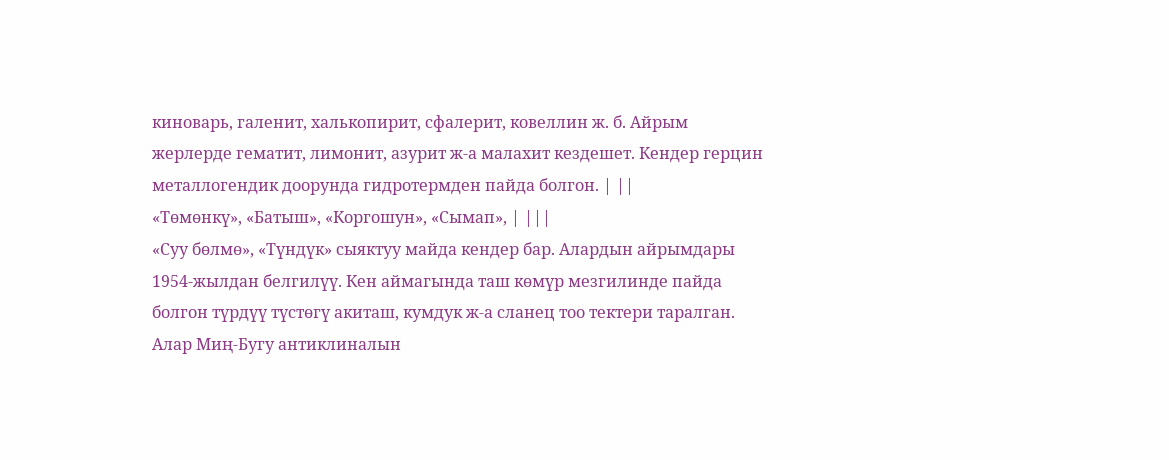киноварь, галенит, халькопирит, сфалерит, ковеллин ж. б. Айрым жерлерде гематит, лимонит, азурит ж-а малахит кездешет. Кендер герцин металлогендик доорунда гидротермден пайда болгон. | ||
«Төмөнкү», «Батыш», «Коргошун», «Сымап», | |||
«Суу бөлмө», «Түндүк» сыяктуу майда кендер бар. Алардын айрымдары 1954-жылдан белгилүү. Кен аймагында таш көмүр мезгилинде пайда болгон түрдүү түстөгү акиташ, кумдук ж-а сланец тоо тектери таралган. Алар Миң-Бугу антиклиналын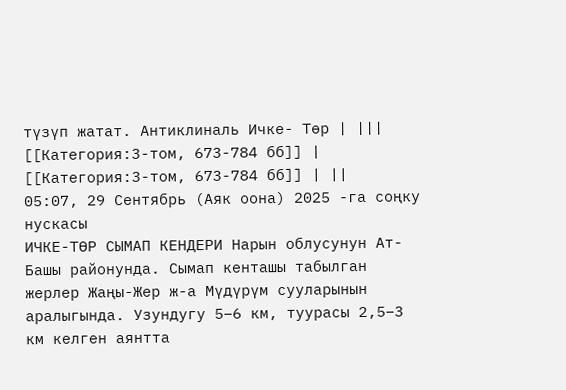түзүп жатат. Антиклиналь Ичке- Төр | |||
[[Категория:3-том, 673-784 бб]] | [[Категория:3-том, 673-784 бб]] | ||
05:07, 29 Сентябрь (Аяк оона) 2025 -га соңку нускасы
ИЧКЕ-ТӨР СЫМАП КЕНДЕРИ Нарын облусунун Ат-Башы районунда. Сымап кенташы табылган жерлер Жаңы-Жер ж-а Мүдүрүм сууларынын аралыгында. Узундугу 5–6 км, туурасы 2,5–3 км келген аянтта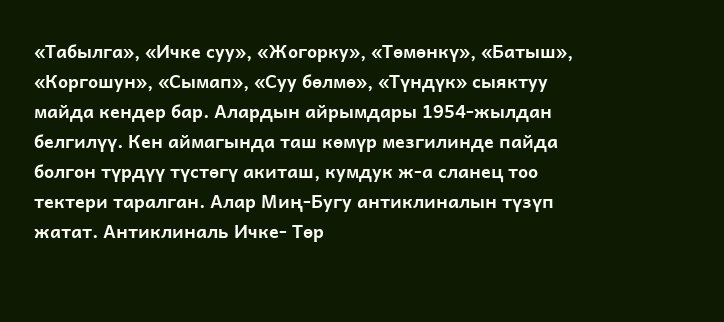«Табылга», «Ичке суу», «Жогорку», «Төмөнкү», «Батыш», «Коргошун», «Сымап», «Суу бөлмө», «Түндүк» сыяктуу майда кендер бар. Алардын айрымдары 1954-жылдан белгилүү. Кен аймагында таш көмүр мезгилинде пайда болгон түрдүү түстөгү акиташ, кумдук ж-а сланец тоо тектери таралган. Алар Миң-Бугу антиклиналын түзүп жатат. Антиклиналь Ичке- Төр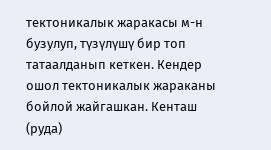тектоникалык жаракасы м-н бузулуп, түзүлүшү бир топ татаалданып кеткен. Кендер ошол тектоникалык жараканы бойлой жайгашкан. Кенташ (руда)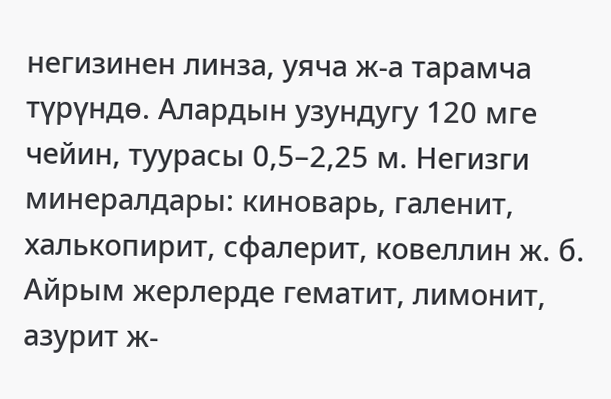негизинен линза, уяча ж-а тарамча түрүндө. Алардын узундугу 120 мге чейин, туурасы 0,5–2,25 м. Негизги минералдары: киноварь, галенит, халькопирит, сфалерит, ковеллин ж. б. Айрым жерлерде гематит, лимонит, азурит ж-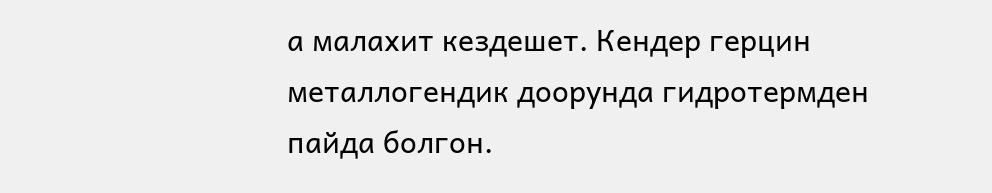а малахит кездешет. Кендер герцин металлогендик доорунда гидротермден пайда болгон.